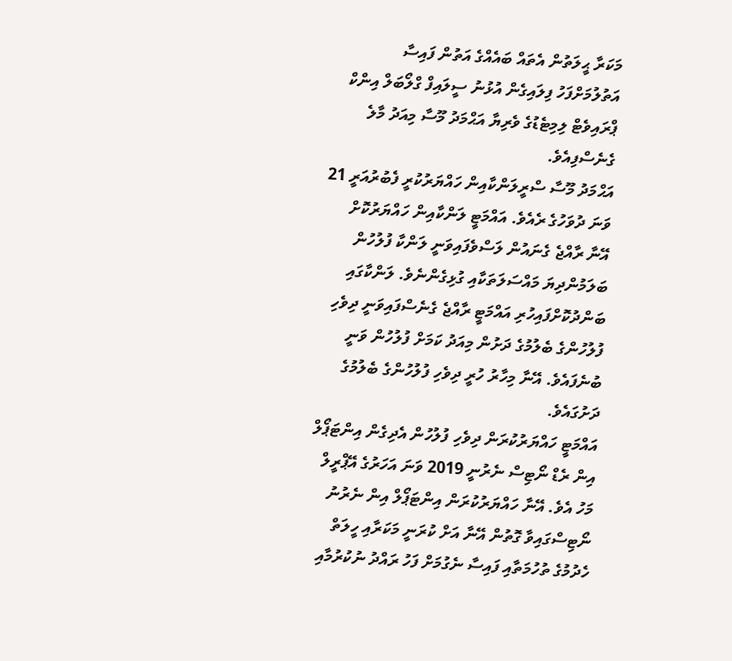މަކަރާ ޙީލަތުން އެތައް ބައެއްގެ އަތުން ފައިސާ އަތުލުމަށްފަހު ފިލައިގެން އުޅުނު ސީލައިފް ގްލޯބަލް އިންކް ޕްރައިވެޓް ލިމިޓެޑުގެ ވެރިޔާ އަޙްމަދު މޫސާ މިއަދު މާލެ ގެނެސްފިއެވެ.
އަޙްމަދު މޫސާ ސްރީލަންކާއިން ހައްޔަރުކުރީ ފެބުރުއަރީ 21 ވަނަ ދުވަހުގެ ރެއެވެ. އައްމަޓީ ލަންކާއިން ހައްޔަރުކޮށް އޭނާ ރާއްޖެ ގެނައުން ލަސްވެފައިވަނީ ލަންކާ ފުލުހުން ބަލަމުންދިޔަ މައްސަލަތަކާއި ގުޅިގެންނެވެ. ލަންކާގައި ބަންދުކޮށްފައިހުރި އައްމަޓީ ރާއްޖެ ގެނެސްފައިވަނީ ދިވެހި ފުލުހުންގެ ބެލުމުގެ ދަށުން މިއަދު ކަމަށް ފުލުހުން ވަނީ ބުނެފައެވެ. އޭނާ މިހާރު ހުރީ ދިވެހި ފުލުހުންގެ ބެލުމުގެ ދަށުގައެވެ.
އައްމަޓީ ހައްޔަރުކުރަން ދިވެހި ފުލުހުން އެދިގެން އިންޓަޕޯލް އިން ރެޑް ނޯޓިސް ނެރުނީ 2019 ވަނަ އަހަރުގެ އޭޕްރީލް މަހު އެވެ. އޭނާ ހައްޔަރުކުރަން އިންޓަޕޯލް އިން ނެރުނު ނޯޓިސްގައިވާ ގޮތުން އޭނާ އަށް ކުރަނީ މަކަރާއި ހީލަތް ހެދުމުގެ ތުހުމަތާއި ފައިސާ ނެގުމަށް ފަހު ރައްދު ނުކުރުމާއި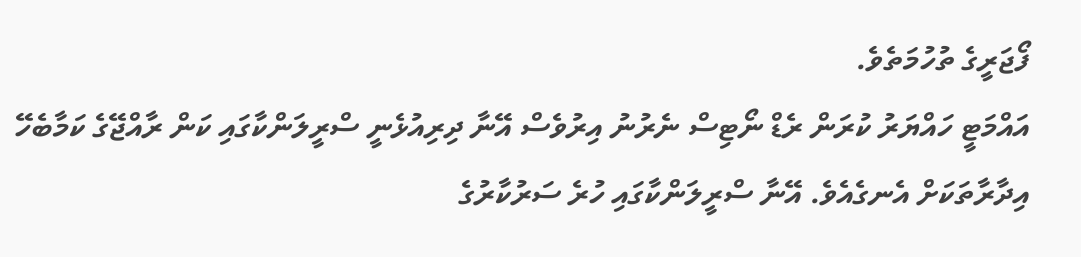ފޯޖަރީގެ ތުހުމަތެވެ.
އައްމަޓީ ހައްޔަރު ކުރަން ރެޑް ނޯޓިސް ނެރުނު އިރުވެސް އޭނާ ދިރިއުޅެނީ ސްރީލަންކާގައި ކަން ރާއްޖޭގެ ކަމާބެހޭ އިދާރާތަކަށް އެނގެއެވެ. އޭނާ ސްރީލަންކާގައި ހުރެ ސަރުކާރުގެ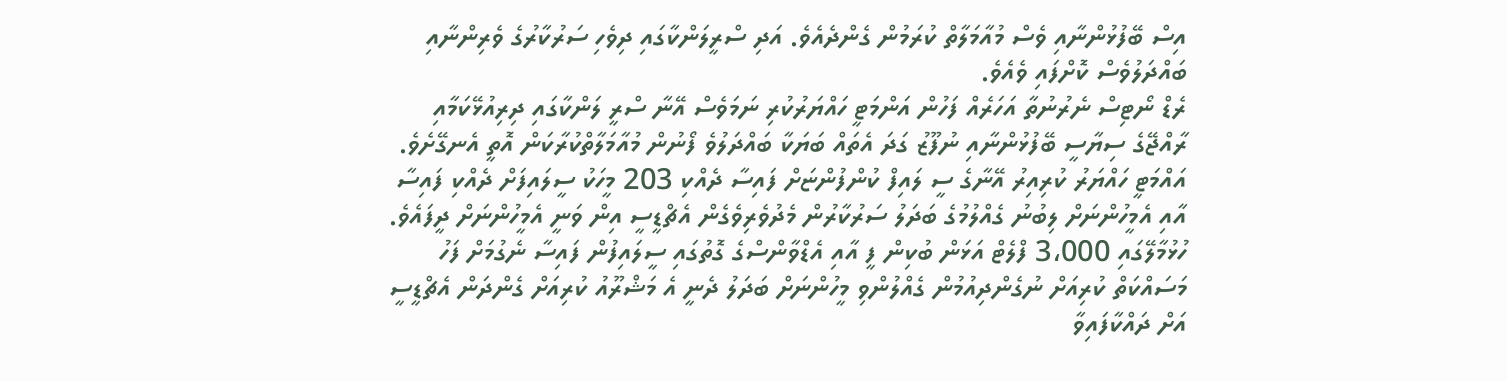އިސް ބޭފުޅުންނާއި ވެސް މުއާމަލާތް ކުރަމުން ގެންދެއެވެ. އަދި ސްރީލަންކާގައި ދިވެހި ސަރުކާރުގެ ވެރިންނާއި ބައްދަލުވެސް ކޮށްފައި ވެއެވެ.
ރެޑް ނޯޓިސް ނެރުނުތާ އަހަރެއް ފަހުން އަންމަޓީ ހައްޔަރުކުރި ނަމަވެސް އޭނާ ސްރީ ލަންކާގައި ދިރިއުޅޭކަމާއި ރާއްޖޭގެ ސިޔާސީ ބޭފުޅުންނާއި ނުފޫޒު ގަދަ އެތައް ބަޔަކާ ބައްދަލުވެ ފޯނުން މުއާމަލާތްކުރާކަން އޮތީ އެނގޭށެވެ.
އައްމަޓީ ހައްޔަރު ކުރިއިރު އޭނާގެ ސީ ލައިފް ކުންފުންޏަށް ފައިސާ ދެއްކި 203 މީހަކު ސީލައިފަށް ދެއްކި ފައިސާ އާއި އެމީހުންނަށް ލިބުނު ގެއްލުމުގެ ބަދަލު ސަރުކާރުން މެދުވެރިވެގެން އެޗްޑީސީ އިން ވަނީ އެމީހުންނަށް ދީފައެވެ.
ހުޅުމާލޭގައި 3،000 ފްލެޓް އަޅަން ބުކިން ފީ އާއި އެޑްވާންސްގެ ގޮތުގައި ސީލައިފުން ފައިސާ ނެގުމަށް ފަހު މަސައްކަތް ކުރިއަށް ނުގެންދިއުމުން ގެއްލުންވި މީހުންނަށް ބަދަލު ދެނީ އެ މަޝްރޫއު ކުރިއަށް ގެންދަން އެޗްޑީސީ އަށް ދައްކާފައިވާ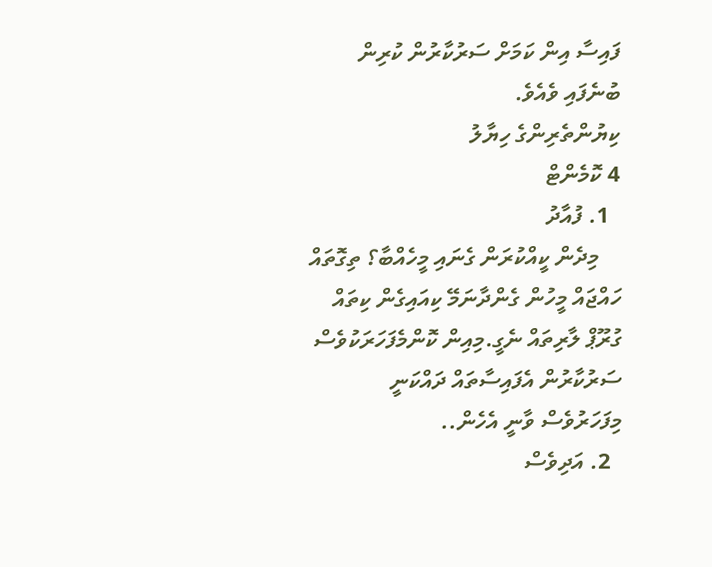ފައިސާ އިން ކަމަށް ސަރުކާރުން ކުރިން ބުނެފައި ވެއެވެ.
ކިޔުންތެރިންގެ ހިޔާލު
4 ކޮމެންޓް
  1. ފުއާދު
    މިދެން ކީއްކުރަން ގެނައި މީހެއްބާ؟ ތިގޮތައް ހައްޖައް މީހުން ގެންދާނަމޭ ކިއައިގެން ކިތައް ގުރޫޕް ލާރިތައް ނެގީ.މިއިން ކޮންމެފަހަރަކުވެސް ސަރުކާރުން އެފައިސާތައް ދައްކަނީ މިފަހަރުވެސް ވާނީ އެހެން..
  2. އަދިވެސް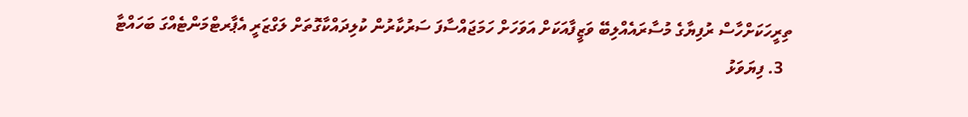ތިރީހަކަށްހާސް ރުފިޔާގެ މުސާރައެއްލިބޭ ވަޒީފާއަކަށް އަވަހަށް ހަމަޖައްސާފަ ސަރުކާރުން ކުލިދައްކާގޮތަށް ލަގްޒަރީ އެޕާރޓްމަންޓެއްގަ ބަހައްޓާ
  3. ފިޔަވަޅު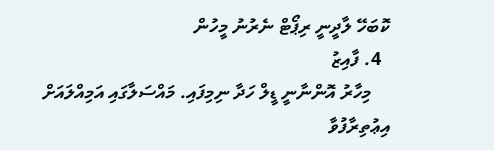ކޮބަހޭ ލާދީނީ ރިޕޯޓް ނެރުނު މީހުން
  4. ފާއިޒު
    މިހާރު އޮންނާނީ ޑީލް ހަދާ ނިމިފައި. މައްސަލާގައި އަމިއްލައަށް އިޢުތިރާފުވާ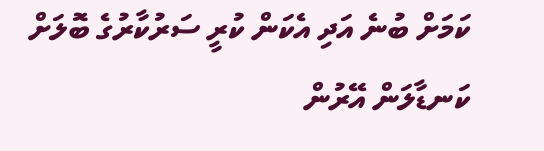ކަމަށް ބުނެ އަދި އެކަން ކުރީ ސަރުކާރުގެ ބޮލަށް ކަނޑާލަން އޭރުން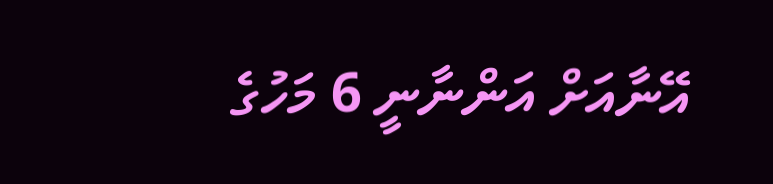އޭނާއަށް އަންނާނީ 6 މަހުގެ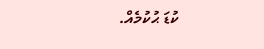ކުޑަ ޙުކުމެއް.